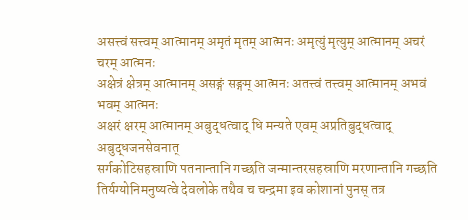असत्त्वं सत्त्वम् आत्मानम् अमृतं मृतम् आत्मनः अमृत्युं मृत्युम् आत्मानम् अचरं चरम् आत्मनः
अक्षेत्रं क्षेत्रम् आत्मानम् असङ्गं सङ्गम् आत्मनः अतत्त्वं तत्त्वम् आत्मानम् अभवं भवम् आत्मनः
अक्षरं क्षरम् आत्मानम् अबुद्धत्वाद् धि मन्यते एवम् अप्रतिबुद्धत्वाद् अबुद्धजनसेवनात्
सर्गकोटिसहस्राणि पतनान्तानि गच्छति जन्मान्तरसहस्राणि मरणान्तानि गच्छति
तिर्यग्योनिमनुष्यत्वे देवलोके तथैव च चन्द्रमा इव कोशानां पुनस् तत्र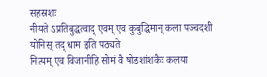सहस्रशः
नीयते ऽप्रतिबुद्धत्वाद् एवम् एव कुबुद्धिमान् कला पञ्चदशी योनिस् तद् धाम इति पठ्यते
नित्यम् एव विजानीहि सोमं वै षोडशांशकैः कलया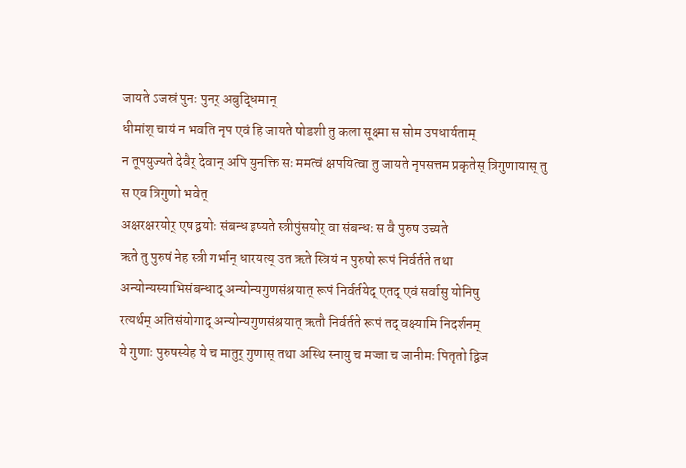जायते ऽजस्रं पुनः पुनर् अबुद्धिमान्
धीमांश् चायं न भवति नृप एवं हि जायते षोडशी तु कला सूक्ष्मा स सोम उपधार्यताम्
न तूपयुज्यते देवैर् देवान् अपि युनक्ति सः ममत्वं क्षपयित्वा तु जायते नृपसत्तम प्रकृतेस् त्रिगुणायास् तु स एव त्रिगुणो भवेत्
अक्षरक्षरयोर् एष द्वयोः संबन्ध इष्यते स्त्रीपुंसयोर् वा संबन्धः स वै पुरुष उच्यते
ऋते तु पुरुषं नेह स्त्री गर्भान् धारयत्य् उत ऋते स्त्रियं न पुरुषो रूपं निर्वर्तते तथा
अन्योन्यस्याभिसंबन्धाद् अन्योन्यगुणसंश्रयात् रूपं निर्वर्तयेद् एतद् एवं सर्वासु योनिषु
रत्यर्थम् अतिसंयोगाद् अन्योन्यगुणसंश्रयात् ऋतौ निर्वर्तते रूपं तद् वक्ष्यामि निदर्शनम्
ये गुणाः पुरुषस्येह ये च मातुर् गुणास् तथा अस्थि स्नायु च मज्जा च जानीमः पितृतो द्विज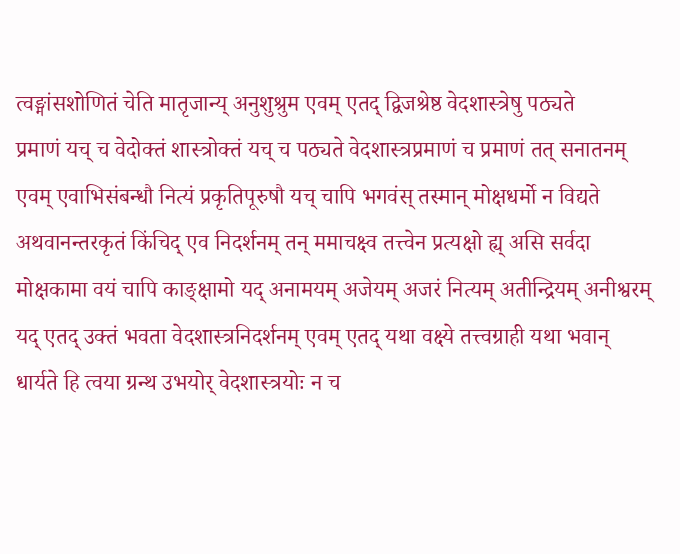त्वङ्मांसशोणितं चेति मातृजान्य् अनुशुश्रुम एवम् एतद् द्विजश्रेष्ठ वेदशास्त्रेषु पठ्यते
प्रमाणं यच् च वेदोक्तं शास्त्रोक्तं यच् च पठ्यते वेदशास्त्रप्रमाणं च प्रमाणं तत् सनातनम्
एवम् एवाभिसंबन्धौ नित्यं प्रकृतिपूरुषौ यच् चापि भगवंस् तस्मान् मोक्षधर्मो न विद्यते
अथवानन्तरकृतं किंचिद् एव निदर्शनम् तन् ममाचक्ष्व तत्त्वेन प्रत्यक्षो ह्य् असि सर्वदा
मोक्षकामा वयं चापि काङ्क्षामो यद् अनामयम् अजेयम् अजरं नित्यम् अतीन्द्रियम् अनीश्वरम्
यद् एतद् उक्तं भवता वेदशास्त्रनिदर्शनम् एवम् एतद् यथा वक्ष्ये तत्त्वग्राही यथा भवान्
धार्यते हि त्वया ग्रन्थ उभयोर् वेदशास्त्रयोः न च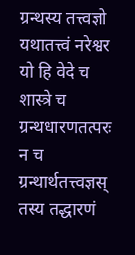ग्रन्थस्य तत्त्वज्ञो यथातत्त्वं नरेश्वर
यो हि वेदे च शास्त्रे च ग्रन्थधारणतत्परः न च ग्रन्थार्थतत्त्वज्ञस् तस्य तद्धारणं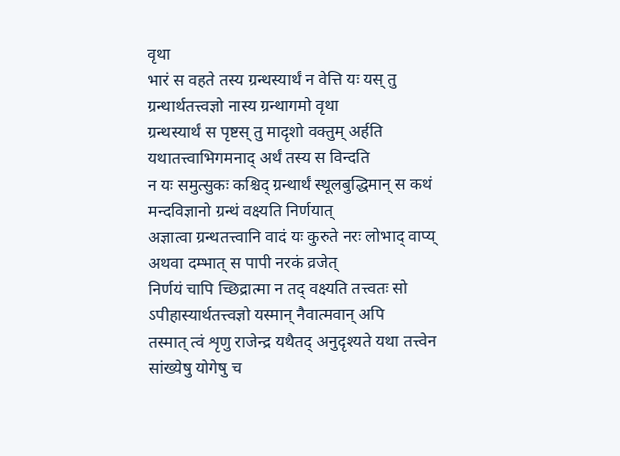वृथा
भारं स वहते तस्य ग्रन्थस्यार्थं न वेत्ति यः यस् तु ग्रन्थार्थतत्त्वज्ञो नास्य ग्रन्थागमो वृथा
ग्रन्थस्यार्थं स पृष्टस् तु मादृशो वक्तुम् अर्हति यथातत्त्वाभिगमनाद् अर्थं तस्य स विन्दति
न यः समुत्सुकः कश्चिद् ग्रन्थार्थं स्थूलबुद्धिमान् स कथं मन्दविज्ञानो ग्रन्थं वक्ष्यति निर्णयात्
अज्ञात्वा ग्रन्थतत्त्वानि वादं यः कुरुते नरः लोभाद् वाप्य् अथवा दम्भात् स पापी नरकं व्रजेत्
निर्णयं चापि च्छिद्रात्मा न तद् वक्ष्यति तत्त्वतः सो ऽपीहास्यार्थतत्त्वज्ञो यस्मान् नैवात्मवान् अपि
तस्मात् त्वं शृणु राजेन्द्र यथैतद् अनुदृश्यते यथा तत्त्वेन सांख्येषु योगेषु च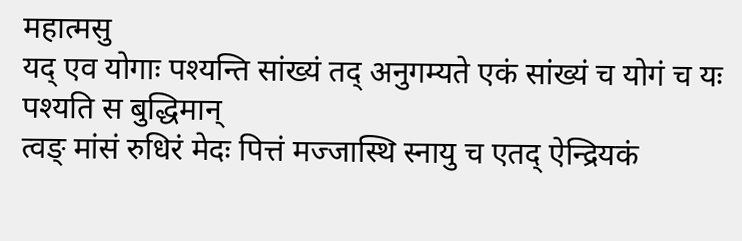महात्मसु
यद् एव योगाः पश्यन्ति सांख्यं तद् अनुगम्यते एकं सांख्यं च योगं च यः पश्यति स बुद्धिमान्
त्वङ् मांसं रुधिरं मेदः पित्तं मज्जास्थि स्नायु च एतद् ऐन्द्रियकं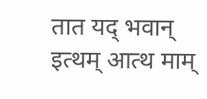तात यद् भवान् इत्थम् आत्थ माम्